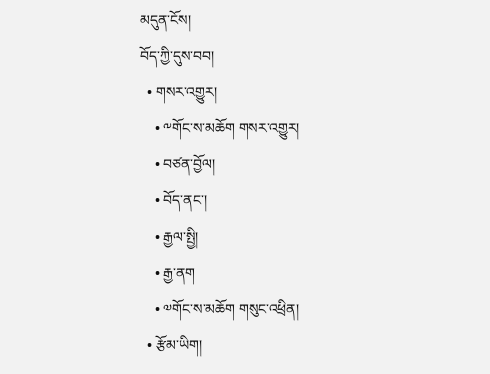མདུན་ངོས།
བོད་ཀྱི་དུས་བབ།
  • གསར་འགྱུར།
    • ༸གོང་ས་མཆོག གསར་འགྱུར།
    • བཙན་བྱོལ།
    • བོད་ནང་།
    • རྒྱལ་སྤྱི།
    • རྒྱ་ནག
    • ༧གོང་ས་མཆོག གསུང་འཕྲིན།
  • རྩོམ་ཡིག།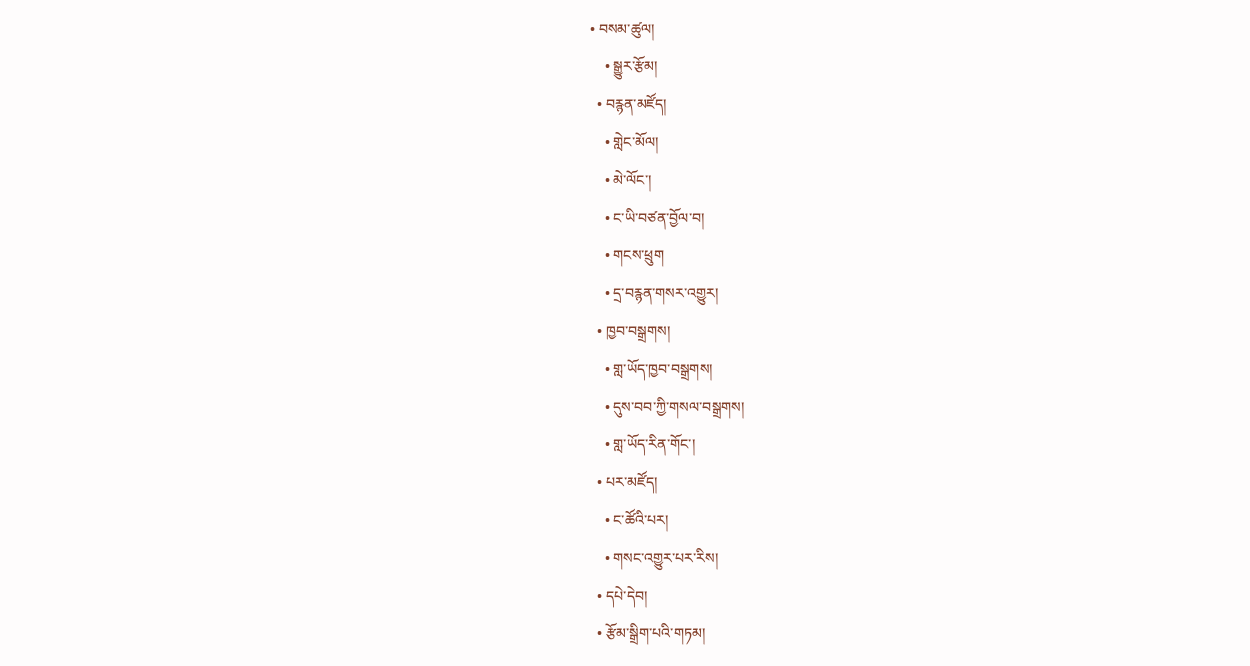• བསམ་ཚུལ།
    • སྒྱུར་རྩོམ།
  • བརྙན་མཛོད།
    • གླེང་མོལ།
    • མེ་ལོང་།
    • ང་ཡི་བཙན་བྱོལ་བ།
    • གངས་ཕྲུག
    • དྲ་བརྙན་གསར་འགྱུར།
  • ཁྱབ་བསྒྲགས།
    • གླ་ཡོད་ཁྱབ་བསྒྲགས།
    • དུས་བབ་ཀྱི་གསལ་བསྒྲགས།
    • གླ་ཡོད་རིན་གོང་།
  • པར་མཛོད།
    • ང་ཚོའི་པར།
    • གསང་འགྱུར་པར་རིས།
  • དཔེ་དེབ།
  • རྩོམ་སྒྲིག་པའི་གཏམ།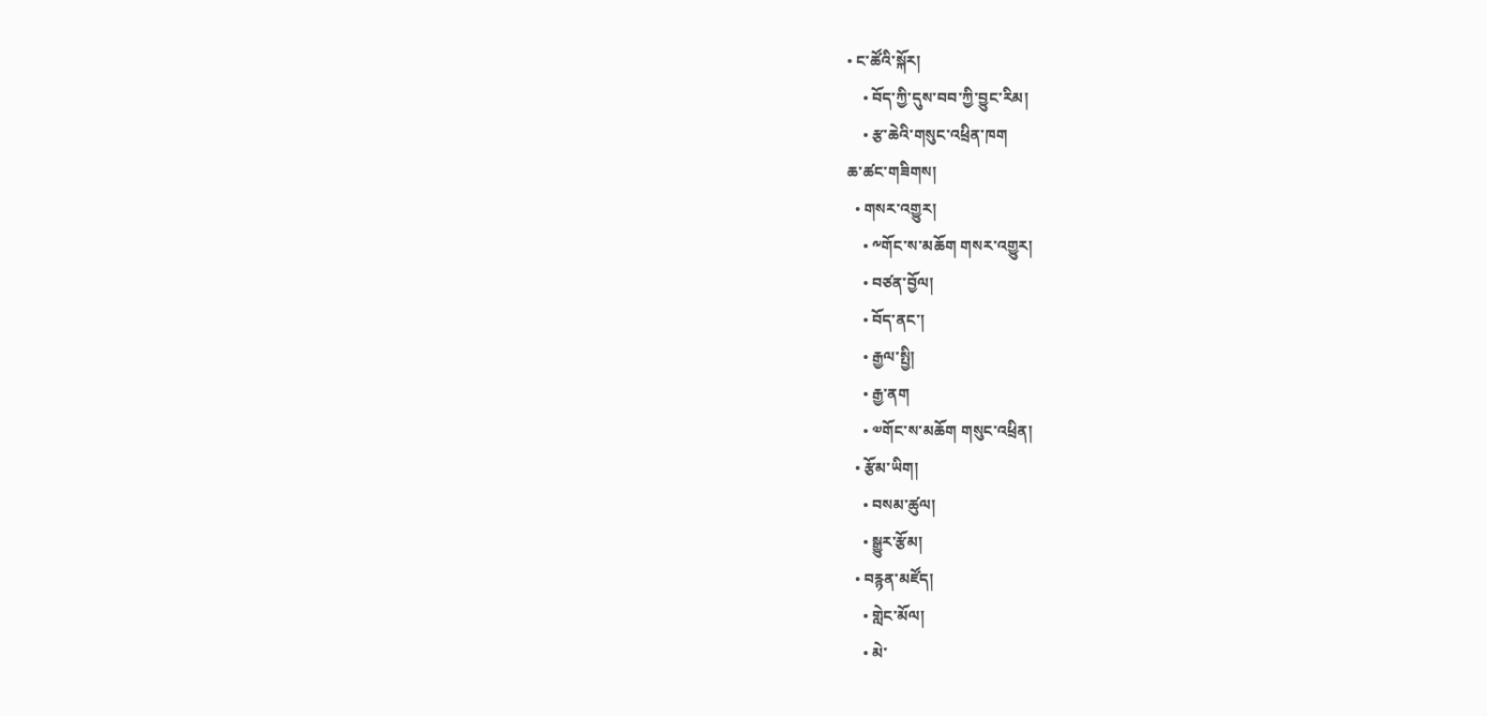• ང་ཚོའི་སྐོར།
    • བོད་ཀྱི་དུས་བབ་ཀྱི་བྱུང་རིམ།
    • རྩ་ཆེའི་གསུང་འཕྲིན་ཁག
ཆ་ཚང་གཟིགས།
  • གསར་འགྱུར།
    • ༸གོང་ས་མཆོག གསར་འགྱུར།
    • བཙན་བྱོལ།
    • བོད་ནང་།
    • རྒྱལ་སྤྱི།
    • རྒྱ་ནག
    • ༧གོང་ས་མཆོག གསུང་འཕྲིན།
  • རྩོམ་ཡིག།
    • བསམ་ཚུལ།
    • སྒྱུར་རྩོམ།
  • བརྙན་མཛོད།
    • གླེང་མོལ།
    • མེ་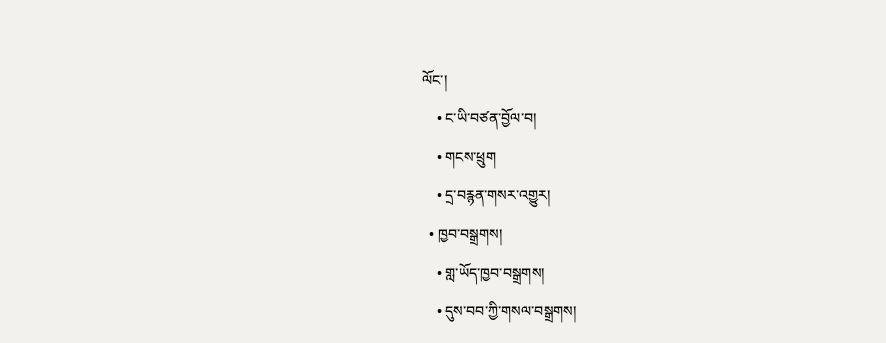ལོང་།
    • ང་ཡི་བཙན་བྱོལ་བ།
    • གངས་ཕྲུག
    • དྲ་བརྙན་གསར་འགྱུར།
  • ཁྱབ་བསྒྲགས།
    • གླ་ཡོད་ཁྱབ་བསྒྲགས།
    • དུས་བབ་ཀྱི་གསལ་བསྒྲགས།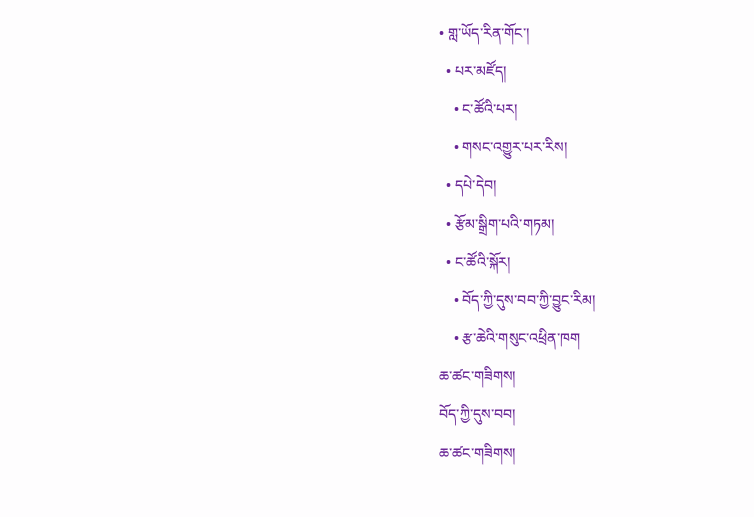• གླ་ཡོད་རིན་གོང་།
  • པར་མཛོད།
    • ང་ཚོའི་པར།
    • གསང་འགྱུར་པར་རིས།
  • དཔེ་དེབ།
  • རྩོམ་སྒྲིག་པའི་གཏམ།
  • ང་ཚོའི་སྐོར།
    • བོད་ཀྱི་དུས་བབ་ཀྱི་བྱུང་རིམ།
    • རྩ་ཆེའི་གསུང་འཕྲིན་ཁག
ཆ་ཚང་གཟིགས།
བོད་ཀྱི་དུས་བབ།
ཆ་ཚང་གཟིགས།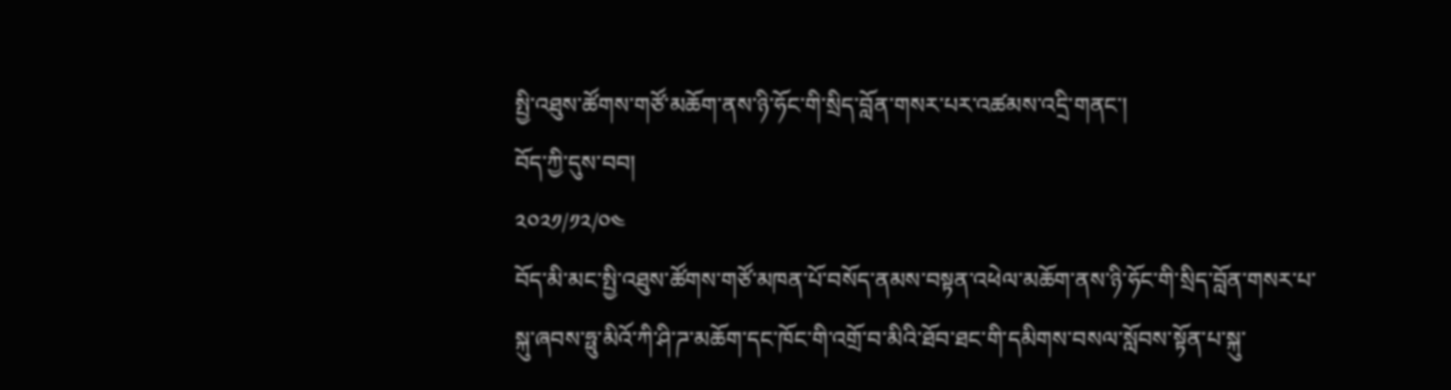སྤྱི་འཐུས་ཚོགས་གཙོ་མཆོག་ནས་ཉི་ཧོང་གི་སྲིད་བློན་གསར་པར་འཚམས་འདྲི་གནང་།
བོད་ཀྱི་དུས་བབ།
༢༠༢༡/༡༢/༠༤
བོད་མི་མང་སྤྱི་འཐུས་ཚོགས་གཙོ་མཁན་པོ་བསོད་ནམས་བསྟན་འཕེལ་མཆོག་ནས་ཉི་ཧོང་གི་སྲིད་བློན་གསར་པ་སྐུ་ཞབས་ཧྥུ་མིའོ་ཀི་ཤི་ཌ་མཆོག་དང་ཁོང་གི་འགྲོ་བ་མིའི་ཐོབ་ཐང་གི་དམིགས་བསལ་སློབས་སྟོན་པ་སྐུ་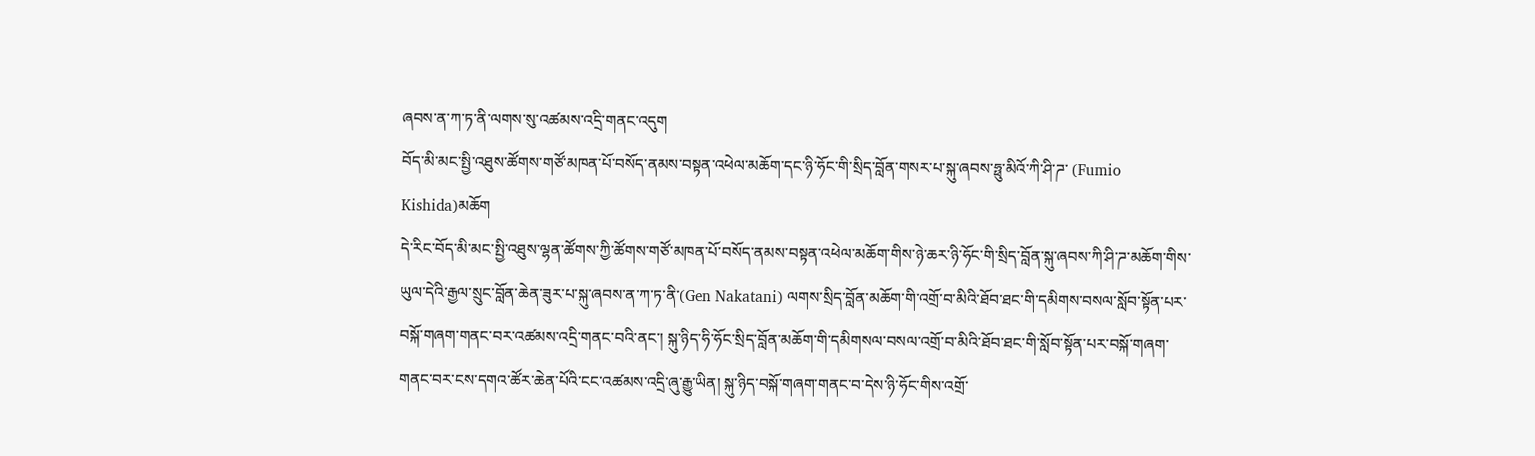ཞབས་ན་ཀ་ཏ་ནི་ལགས་སུ་འཚམས་འདྲི་གནང་འདུག
བོད་མི་མང་སྤྱི་འཐུས་ཚོགས་གཙོ་མཁན་པོ་བསོད་ནམས་བསྟན་འཕེལ་མཆོག་དང་ཉི་ཧོང་གི་སྲིད་བློན་གསར་པ་སྐུ་ཞབས་ཧྥུ་མིའོ་ཀི་ཤི་ཌ་ (Fumio Kishida)མཆོག
དེ་རིང་བོད་མི་མང་སྤྱི་འཐུས་ལྷན་ཚོགས་ཀྱི་ཚོགས་གཙོ་མཁན་པོ་བསོད་ནམས་བསྟན་འཕེལ་མཆོག་གིས་ཉེ་ཆར་ཉི་ཧོང་གི་སྲིད་བློན་སྐུ་ཞབས་ཀི་ཤི་ཌ་མཆོག་གིས་ཡུལ་དེའི་རྒྱལ་སྲུང་བློན་ཆེན་ཟུར་པ་སྐུ་ཞབས་ན་ཀ་ཏ་ནི་(Gen Nakatani) ལགས་སྲིད་བློན་མཆོག་གི་འགྲོ་བ་མིའི་ཐོབ་ཐང་གི་དམིགས་བསལ་སློབ་སྟོན་པར་བསྐོ་གཞག་གནང་བར་འཚམས་འདྲི་གནང་བའི་ནང་། སྐུ་ཉིད་ཧི་ཧོང་སྲིད་བློན་མཆོག་གི་དམིགསལ་བསལ་འགྲོ་བ་མིའི་ཐོབ་ཐང་གི་སློབ་སྟོན་པར་བསྐོ་གཞག་གནང་བར་ངས་དགའ་ཚོར་ཆེན་པོའི་ངང་འཚམས་འདྲི་ཞུ་རྒྱུ་ཡིན། སྐུ་ཉིད་བསྐོ་གཞག་གནང་བ་དེས་ཉི་ཧོང་གིས་འགྲོ་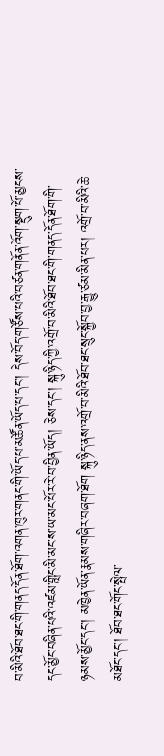བ་མིའི་ཐོབ་ཐང་གི་གནད་དོན་ཐོག་འགན་ཁུར་གནང་གི་ཡོད་པ་མཚོན་ཡོད་པ་དང་། དེས་བོད་གཙོས་པའི་བཙན་གནོན་འོག་སྡུག་པོ་མྱངས་དང་མྱོང་བཞིན་པའི་འཛམ་གླིང་མི་མང་ས་ཡ་མང་པོར་རེ་བ་བྱིན་ཡོད། ཅེས་དང་། སྐུ་ཉིད་ཀྱི་འགྲོ་བ་མིའི་ཐོབ་ཐང་གི་གནད་དོན་ཐོག་གི་ཉམས་མྱོང་དང་། མཁྱེན་ཡོན་རྣམས་གཞིར་བཞག་ཐོག སྐུ་ཉིད་ནས་འགྲོ་བ་མིའི་ཐོབ་ཐང་སྲུང་སྐྱོབ་བྱ་རྒྱུ་ཙམ་མིན་པར། འགྲོ་བ་མིའི་ཆེ་མཐོང་དང་། ཐོབ་ཐང་གོང་སྤེལ་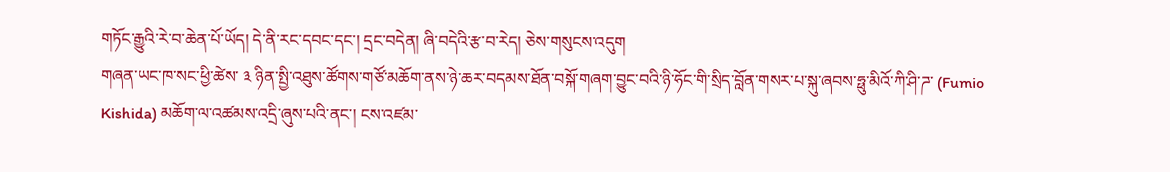གཏོང་རྒྱུའི་རེ་བ་ཆེན་པོ་ཡོད། དེ་ནི་རང་དབང་དང་། དྲང་བདེན། ཞི་བདེའི་རྩ་བ་རེད། ཅེས་གསུངས་འདུག
གཞན་ཡང་ཁ་སང་ཕྱི་ཚེས་ ༣ ཉིན་སྤྱི་འཐུས་ཚོགས་གཙོ་མཆོག་ནས་ཉེ་ཆར་བདམས་ཐོན་བསྐོ་གཞག་བྱུང་བའི་ཉི་ཧོང་གི་སྲིད་བློན་གསར་པ་སྐུ་ཞབས་ཧྥུ་མིའོ་ཀི་ཤི་ཌ་ (Fumio Kishida) མཆོག་ལ་འཚམས་འདྲི་ཞུས་པའི་ནང་། ངས་འཛམ་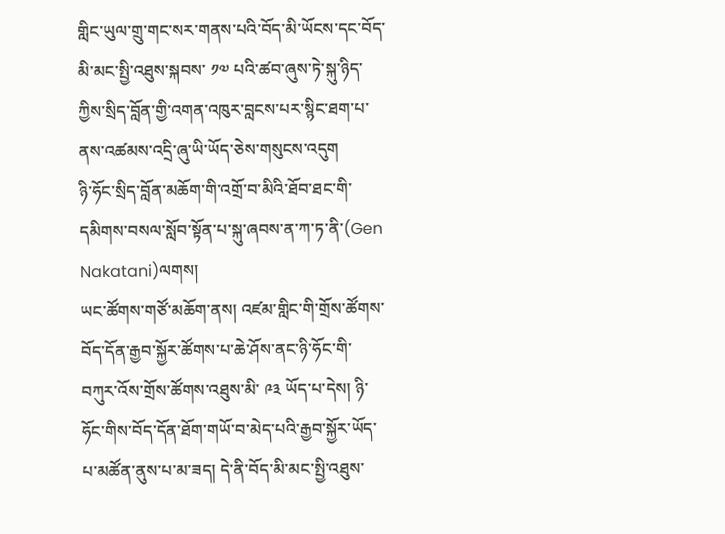གླིང་ཡུལ་གྲུ་གང་སར་གནས་པའི་བོད་མི་ཡོངས་དང་བོད་མི་མང་སྤྱི་འཐུས་སྐབས་ ༡༧ པའི་ཚབ་ཞུས་ཏེ་སྐུ་ཉིད་ཀྱིས་སྲིད་བློན་གྱི་འགན་འཁུར་བླངས་པར་སྙིང་ཐག་པ་ནས་འཚམས་འདྲི་ཞུ་ཡི་ཡོད་ཅེས་གསུངས་འདུག
ཉི་ཧོང་སྲིད་བློན་མཆོག་གི་འགྲོ་བ་མིའི་ཐོབ་ཐང་གི་དམིགས་བསལ་སློབ་སྟོན་པ་སྐུ་ཞབས་ན་ཀ་ཏ་ནི་(Gen Nakatani)ལགས།
ཡང་ཚོགས་གཙོ་མཆོག་ནས། འཛམ་གླིང་གི་གྲོས་ཚོགས་བོད་དོན་རྒྱབ་སྐྱོར་ཚོགས་པ་ཆེ་ཤོས་ནང་ཉི་ཧོང་གི་བཀུར་འོས་གྲོས་ཚོགས་འཐུས་མི་ ༩༣ ཡོད་པ་དེས། ཉི་ཧོང་གིས་བོད་དོན་ཐོག་གཡོ་བ་མེད་པའི་རྒྱབ་སྐྱོར་ཡོད་པ་མཚོན་ནུས་པ་མ་ཟད། དེ་ནི་བོད་མི་མང་སྤྱི་འཐུས་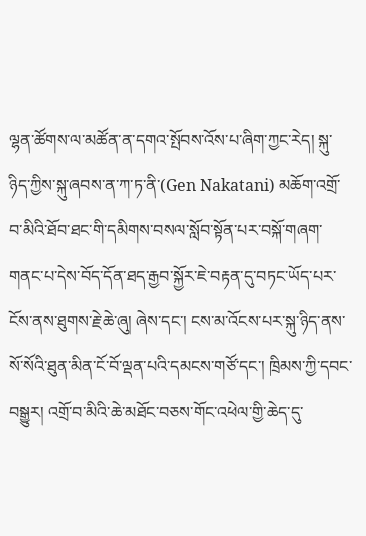ལྷན་ཚོགས་ལ་མཚོན་ན་དགའ་སྤོབས་འོས་པ་ཞིག་ཀྱང་རེད། སྐུ་ཉིད་ཀྱིས་སྐུ་ཞབས་ན་ཀ་ཏ་ནི་(Gen Nakatani) མཆོག་འགྲོ་བ་མིའི་ཐོབ་ཐང་གི་དམིགས་བསལ་སློབ་སྟོན་པར་བསྐོ་གཞག་གནང་པ་དེས་བོད་དོན་ཐད་རྒྱབ་སྐྱོར་ཇེ་བརྟན་དུ་བཏང་ཡོད་པར་ངོས་ནས་ཐུགས་རྗེ་ཆེ་ཞུ། ཞེས་དང་། ངས་མ་འོངས་པར་སྐུ་ཉིད་ནས་སོ་སོའི་ཐུན་མིན་ངོ་བོ་ལྡན་པའི་དམངས་གཙོ་དང་། ཁྲིམས་ཀྱི་དབང་བསྒྱུར། འགྲོ་བ་མིའི་ཆེ་མཐོང་བཅས་གོང་འཕེལ་གྱི་ཆེད་དུ་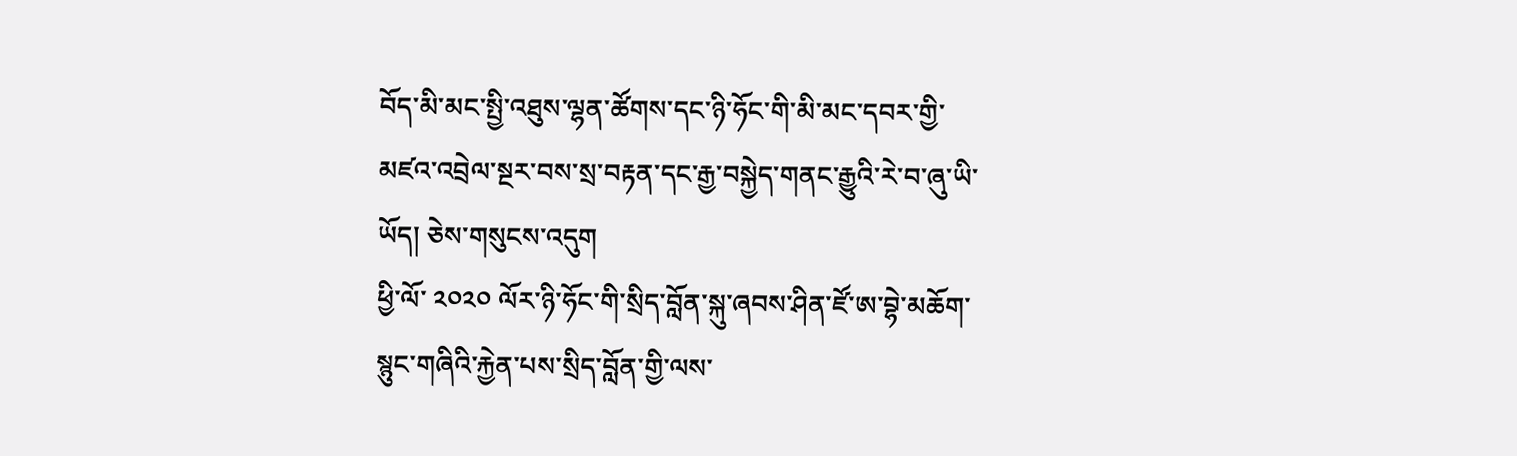བོད་མི་མང་སྤྱི་འཐུས་ལྷན་ཚོགས་དང་ཉི་ཧོང་གི་མི་མང་དབར་གྱི་མཛའ་འབྲེལ་སྔར་བས་སྲ་བརྟན་དང་རྒྱ་བསྐྱེད་གནང་རྒྱུའི་རེ་བ་ཞུ་ཡི་ཡོད། ཅེས་གསུངས་འདུག
ཕྱི་ལོ་ ༢༠༢༠ ལོར་ཉི་ཧོང་གི་སྲིད་བློན་སྐུ་ཞབས་ཤིན་ཛོ་ཨ་བྷེ་མཆོག་སྙུང་གཞིའི་རྐྱེན་པས་སྲིད་བློན་གྱི་ལས་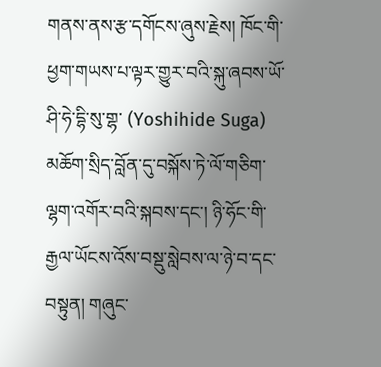གནས་ནས་རྩ་དགོངས་ཞུས་རྗེས། ཁོང་གི་ཕྱག་གཡས་པ་ལྟར་གྱུར་བའི་སྐུ་ཞབས་ཡོ་ཤི་ཧེ་དྷི་སུ་གྷ་ (Yoshihide Suga) མཆོག་སྲིད་བློན་དུ་བསྐོས་ཏེ་ལོ་གཅིག་ལྷག་འགོར་བའི་སྐབས་དང་། ཉི་ཧོང་གི་རྒྱལ་ཡོངས་འོས་བསྡུ་སླེབས་ལ་ཉེ་བ་དང་བསྟུན། གཞུང་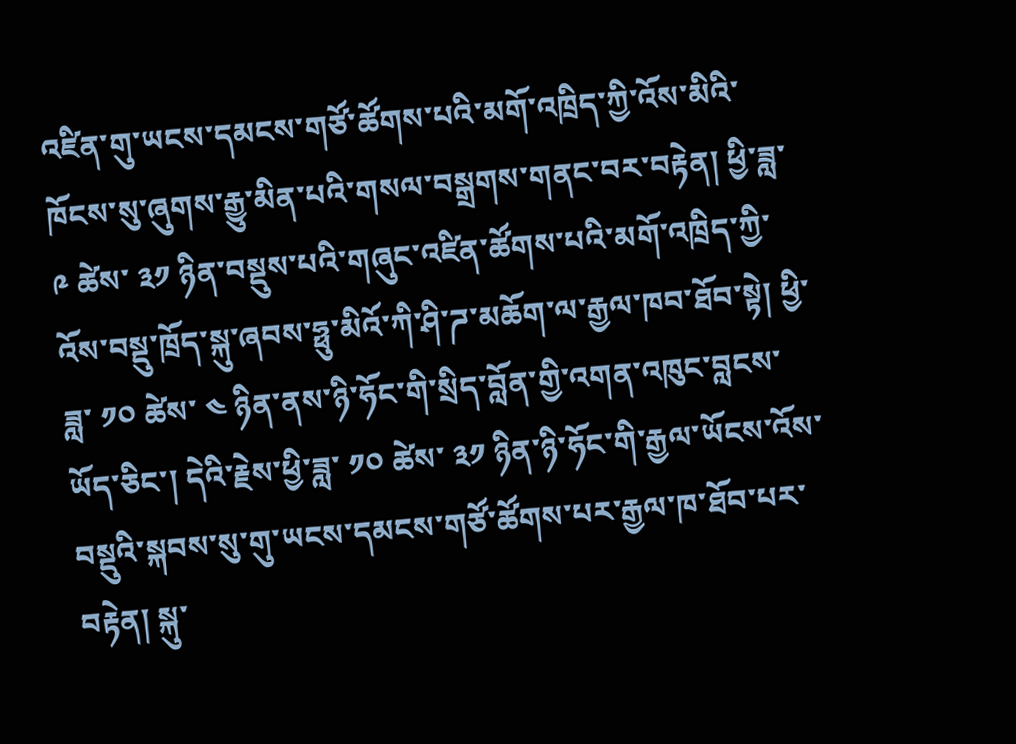འཛིན་གུ་ཡངས་དམངས་གཙོ་ཚོགས་པའི་མགོ་འཁྲིད་ཀྱི་འོས་མིའི་ཁོངས་སུ་ཞུགས་རྒྱུ་མིན་པའི་གསལ་བསྒྲགས་གནང་བར་བརྟེན། ཕྱི་ཟླ་ ༩ ཚེས་ ༣༡ ཉིན་བསྡུས་པའི་གཞུང་འཛིན་ཚོགས་པའི་མགོ་འཁྲིད་ཀྱི་འོས་བསྡུ་ཁྲོད་སྐུ་ཞབས་ཧྥུ་མིའོ་ཀི་ཤི་ཌ་མཆོག་ལ་རྒྱལ་ཁབ་ཐོབ་སྟེ། ཕྱི་ཟླ་ ༡༠ ཚེས་ ༤ ཉིན་ནས་ཉི་ཧོང་གི་སྲིད་བློན་གྱི་འགན་འཁུང་བླངས་ཡོད་ཅིང་། དེའི་རྗེས་ཕྱི་ཟླ་ ༡༠ ཚེས་ ༣༡ ཉིན་ཉི་ཧོང་གི་རྒྱལ་ཡོངས་འོས་བསྡུའི་སྐབས་སུ་གུ་ཡངས་དམངས་གཙོ་ཚོགས་པར་རྒྱལ་ཁ་ཐོབ་པར་བརྟེན། སྐུ་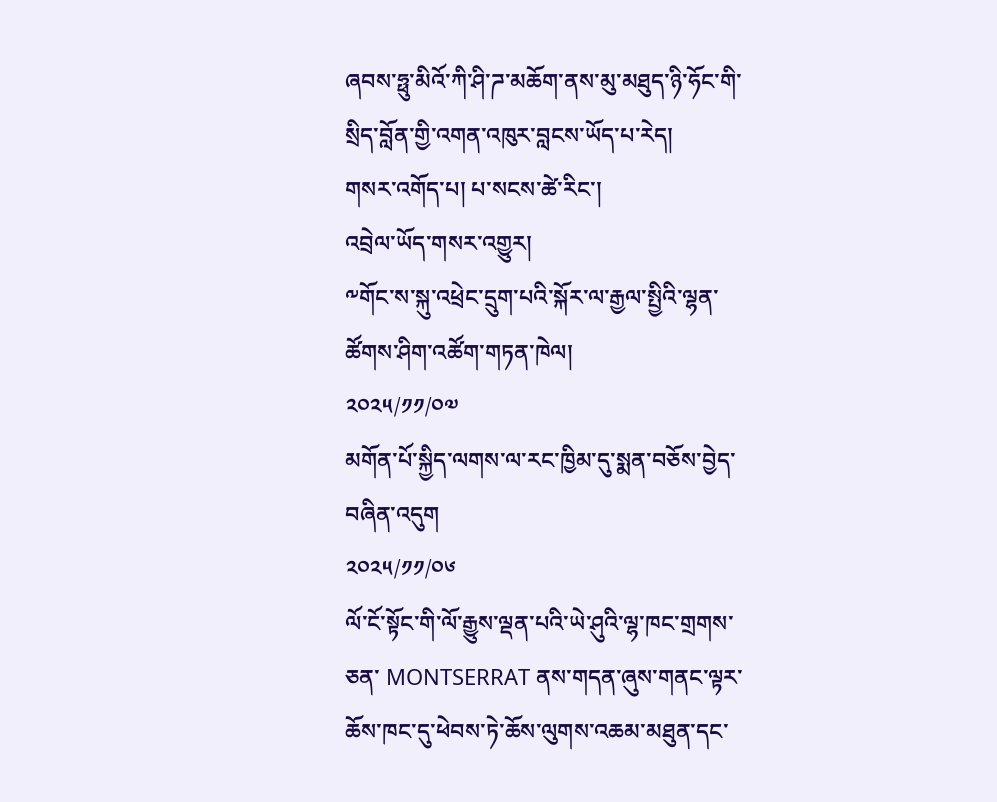ཞབས་ཧྥུ་མིའོ་ཀི་ཤི་ཌ་མཆོག་ནས་མུ་མཐུད་ཉི་ཧོང་གི་སྲིད་བློན་གྱི་འགན་འཁུར་བླངས་ཡོད་པ་རེད།
གསར་འགོད་པ། པ་སངས་ཚེ་རིང་།
འབྲེལ་ཡོད་གསར་འགྱུར།
༸གོང་ས་སྐུ་འཕྲེང་དྲུག་པའི་སྐོར་ལ་རྒྱལ་སྤྱིའི་ལྷན་ཚོགས་ཤིག་འཚོག་གཏན་ཁེལ།
༢༠༢༥/༡༡/༠༧
མགོན་པོ་སྐྱིད་ལགས་ལ་རང་ཁྱིམ་དུ་སྨན་བཅོས་བྱེད་བཞིན་འདུག
༢༠༢༥/༡༡/༠༦
ལོ་ངོ་སྟོང་གི་ལོ་རྒྱུས་ལྡན་པའི་ཡེ་ཤུའི་ལྷ་ཁང་གྲགས་ཅན་ MONTSERRAT ནས་གདན་ཞུས་གནང་ལྟར་ཆོས་ཁང་དུ་ཕེབས་ཏེ་ཆོས་ལུགས་འཆམ་མཐུན་དང་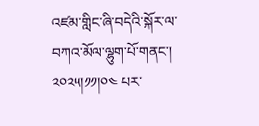འཛམ་གླིང་ཞི་བདེའི་སྐོར་ལ་བཀའ་མོལ་ལྷུག་པོ་གནང་། ༢༠༢༥།༡༡།༠༤ པར་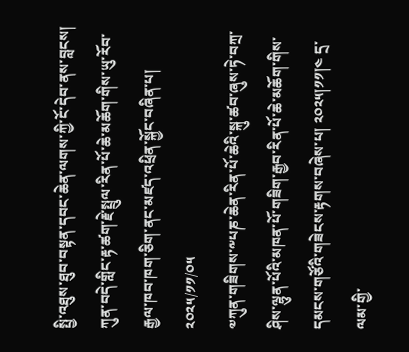སྤྱི་འཐུས་ཐུབ་བསྟན་དབང་ཆེན་ལགས་ཀྱི་ངོ་དེབ་ནས་བླངས།
ཀུན་བདེ་གླིང་རྟ་ཚག་རྗེ་སྤྲུལ་རིན་པོ་ཆེ་མཆོག་གིས་ཡུ་རོབ་རྒྱལ་ཁབ་ཁག་ཅིག་ནང་མཛད་འཕྲིན་སྐྱོང་བཞིན་པ།
༢༠༢༥/༡༡/༠༥
༧ཀུན་གཟིགས་༸པཎ་ཆེན་རིན་པོ་ཆེའི་སྐུ་ཚབ་ཞུས་ཏེ་བཀྲ་ཤིས་ལྷུན་པོའི་མཁན་པོ་གཟིག་རྒྱབ་རིན་པོ་ཆེ་མཆོག་གིས་དམངས་གཙོའི་གཟེངས་རྟགས་བཞེས་པ། ༢༠༢༥།༡༡།༤ དྲ་ལམ་གྱི་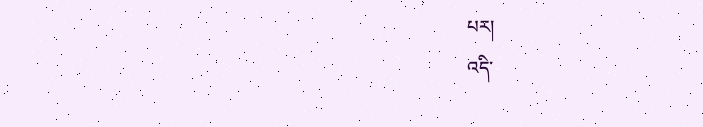པར།
འདི་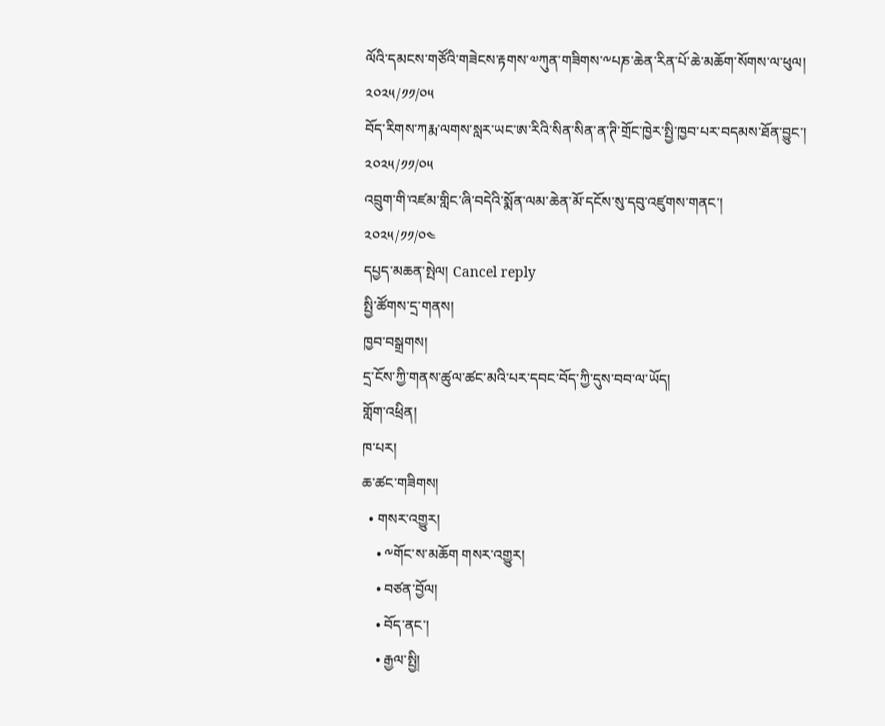ལོའི་དམངས་གཙོའི་གཟེངས་རྟགས་༧ཀུན་གཟིགས་༸པཎ་ཆེན་རིན་པོ་ཆེ་མཆོག་སོགས་ལ་ཕུལ།
༢༠༢༥/༡༡/༠༥
བོད་རིགས་ཀརྨ་ལགས་སླར་ཡང་ཨ་རིའི་སིན་སིན་ན་ཊི་གྲོང་ཁྱེར་སྤྱི་ཁྱབ་པར་བདམས་ཐོན་བྱུང་།
༢༠༢༥/༡༡/༠༥
འབྲུག་གི་འཛམ་གླིང་ཞི་བདེའི་སྨོན་ལམ་ཆེན་མོ་དངོས་སུ་དབུ་འཛུགས་གནང་།
༢༠༢༥/༡༡/༠༤
དཔྱད་མཆན་སྤེལ། Cancel reply
སྤྱི་ཚོགས་དྲ་གནས།
ཁྱབ་བསྒྲགས།
དྲ་ངོས་ཀྱི་གནས་ཚུལ་ཚང་མའི་པར་དབང་བོད་ཀྱི་དུས་བབ་ལ་ཡོད།
གློག་འཕྲིན།
ཁ་པར།
ཆ་ཚང་གཟིགས།
  • གསར་འགྱུར།
    • ༸གོང་ས་མཆོག གསར་འགྱུར།
    • བཙན་བྱོལ།
    • བོད་ནང་།
    • རྒྱལ་སྤྱི།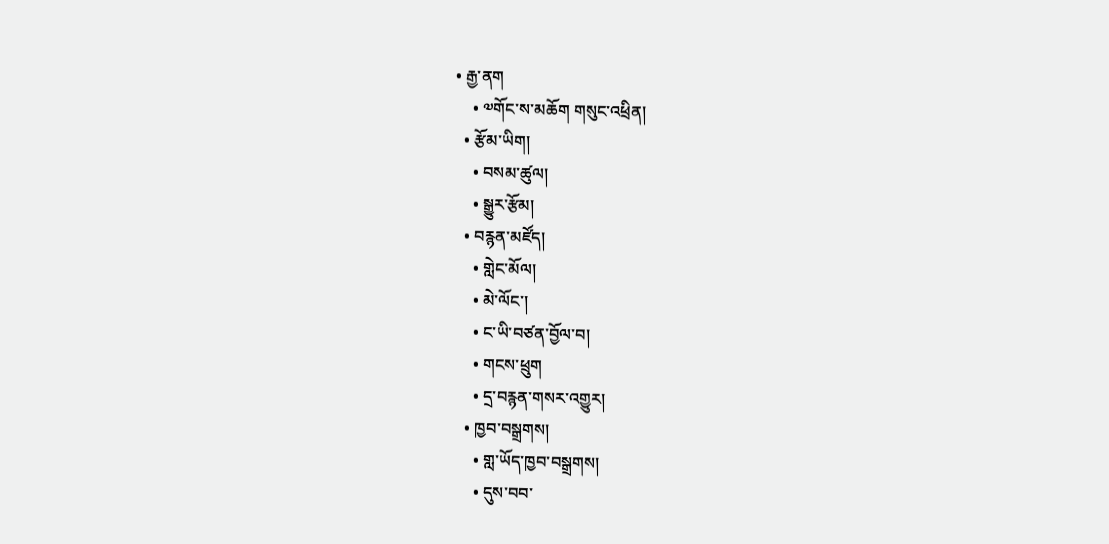• རྒྱ་ནག
    • ༧གོང་ས་མཆོག གསུང་འཕྲིན།
  • རྩོམ་ཡིག།
    • བསམ་ཚུལ།
    • སྒྱུར་རྩོམ།
  • བརྙན་མཛོད།
    • གླེང་མོལ།
    • མེ་ལོང་།
    • ང་ཡི་བཙན་བྱོལ་བ།
    • གངས་ཕྲུག
    • དྲ་བརྙན་གསར་འགྱུར།
  • ཁྱབ་བསྒྲགས།
    • གླ་ཡོད་ཁྱབ་བསྒྲགས།
    • དུས་བབ་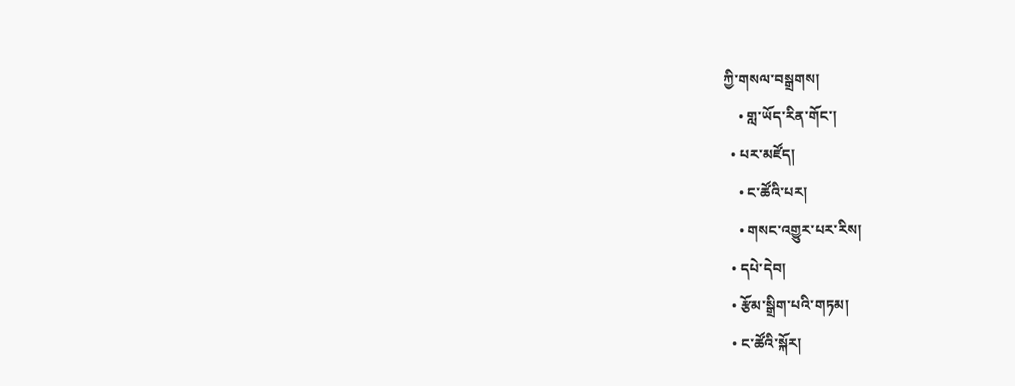ཀྱི་གསལ་བསྒྲགས།
    • གླ་ཡོད་རིན་གོང་།
  • པར་མཛོད།
    • ང་ཚོའི་པར།
    • གསང་འགྱུར་པར་རིས།
  • དཔེ་དེབ།
  • རྩོམ་སྒྲིག་པའི་གཏམ།
  • ང་ཚོའི་སྐོར།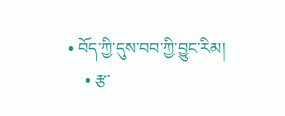• བོད་ཀྱི་དུས་བབ་ཀྱི་བྱུང་རིམ།
    • རྩ་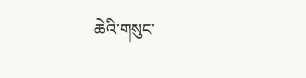ཆེའི་གསུང་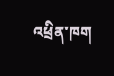འཕྲིན་ཁག